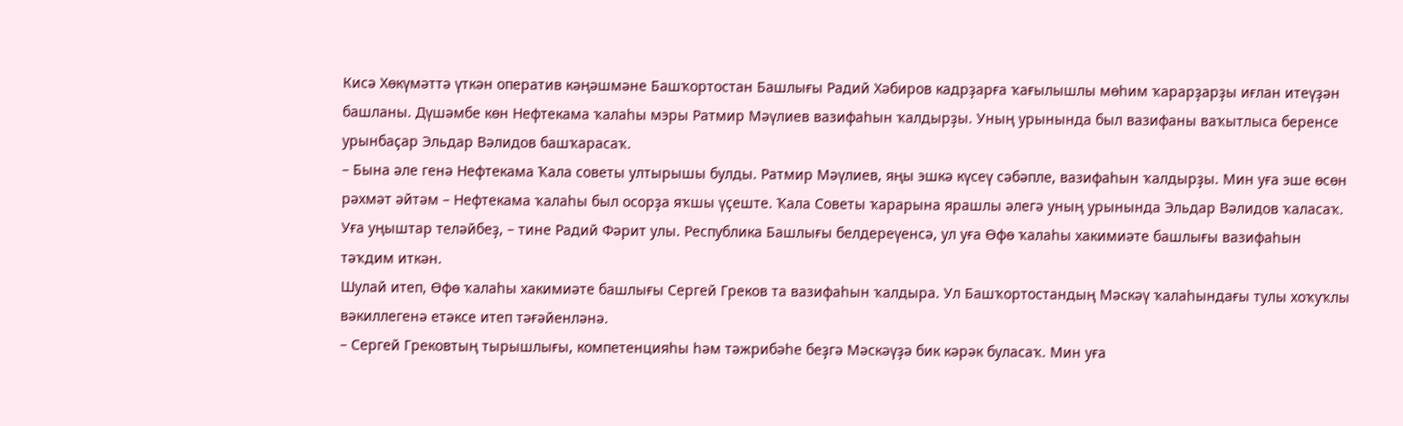Кисә Хөкүмәттә үткән оператив кәңәшмәне Башҡортостан Башлығы Радий Хәбиров кадрҙарға ҡағылышлы мөһим ҡарарҙарҙы иғлан итеүҙән башланы. Дүшәмбе көн Нефтекама ҡалаһы мэры Ратмир Мәүлиев вазифаһын ҡалдырҙы. Уның урынында был вазифаны ваҡытлыса беренсе урынбаҫар Эльдар Вәлидов башҡарасаҡ.
– Бына әле генә Нефтекама Ҡала советы ултырышы булды. Ратмир Мәүлиев, яңы эшкә күсеү сәбәпле, вазифаһын ҡалдырҙы. Мин уға эше өсөн рәхмәт әйтәм – Нефтекама ҡалаһы был осорҙа яҡшы үҫеште. Ҡала Советы ҡарарына ярашлы әлегә уның урынында Эльдар Вәлидов ҡаласаҡ. Уға уңыштар теләйбеҙ, – тине Радий Фәрит улы. Республика Башлығы белдереүенсә, ул уға Өфө ҡалаһы хакимиәте башлығы вазифаһын тәҡдим иткән.
Шулай итеп, Өфө ҡалаһы хакимиәте башлығы Сергей Греков та вазифаһын ҡалдыра. Ул Башҡортостандың Мәскәү ҡалаһындағы тулы хоҡуҡлы вәкиллегенә етәксе итеп тәғәйенләнә.
– Сергей Грековтың тырышлығы, компетенцияһы һәм тәжрибәһе беҙгә Мәскәүҙә бик кәрәк буласаҡ. Мин уға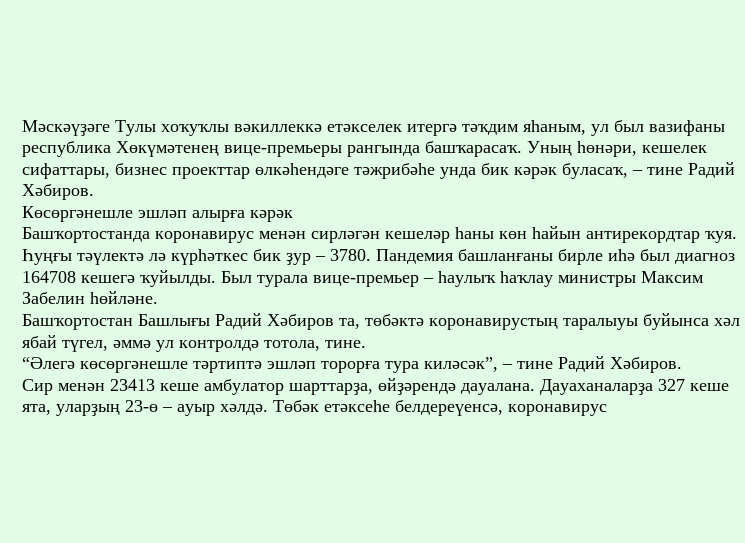Мәскәүҙәге Тулы хоҡуҡлы вәкиллеккә етәкселек итергә тәҡдим яһаным, ул был вазифаны республика Хөкүмәтенең вице-премьеры рангында башҡарасаҡ. Уның һөнәри, кешелек сифаттары, бизнес проекттар өлкәһендәге тәжрибәһе унда бик кәрәк буласаҡ, – тине Радий Хәбиров.
Көсөргәнешле эшләп алырға кәрәк
Башҡортостанда коронавирус менән сирләгән кешеләр һаны көн һайын антирекордтар ҡуя. Һуңғы тәүлектә лә күрһәткес бик ҙур – 3780. Пандемия башланғаны бирле иһә был диагноз 164708 кешегә ҡуйылды. Был турала вице-премьер – һаулыҡ һаҡлау министры Максим Забелин һөйләне.
Башҡортостан Башлығы Радий Хәбиров та, төбәктә коронавирустың таралыуы буйынса хәл ябай түгел, әммә ул контролдә тотола, тине.
“Әлегә көсөргәнешле тәртиптә эшләп торорға тура киләсәк”, – тине Радий Хәбиров.
Сир менән 23413 кеше амбулатор шарттарҙа, өйҙәрендә дауалана. Дауаханаларҙа 327 кеше ята, уларҙың 23-ө – ауыр хәлдә. Төбәк етәксеһе белдереүенсә, коронавирус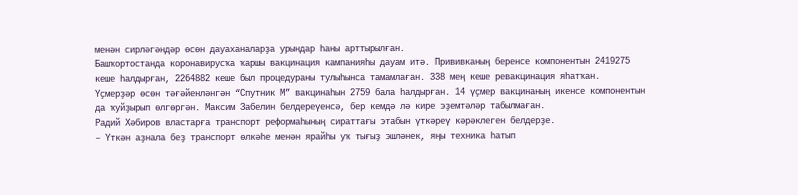менән сирләгәндәр өсөн дауаханаларҙа урындар һаны арттырылған.
Башҡортостанда коронавирусҡа ҡаршы вакцинация кампанияһы дауам итә. Прививканың беренсе компонентын 2419275 кеше һалдырған, 2264882 кеше был процедураны тулыһынса тамамлаған. 338 мең кеше ревакцинация яһатҡан.
Үҫмерҙәр өсөн тәғәйенләнгән “Спутник М” вакцинаһын 2759 бала һалдырған. 14 үҫмер вакцинаның икенсе компонентын да ҡуйҙырып өлгөргән. Максим Забелин белдереүенсә, бер кемдә лә кире эҙемтәләр табылмаған.
Радий Хәбиров властарға транспорт реформаһының сираттағы этабын үткәреү кәрәклеген белдерҙе.
– Үткән аҙнала беҙ транспорт өлкәһе менән ярайһы уҡ тығыҙ эшләнек, яңы техника һатып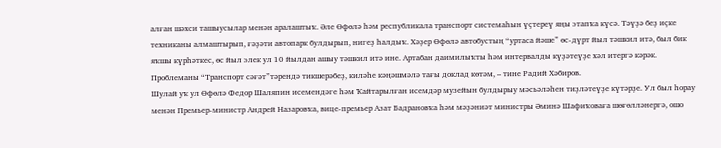алған шәхси ташыусылар менән аралаштыҡ. Әле Өфөлә һәм республикала транспорт системаһын үҫтереү яңы этапҡа күсә. Тәүҙә беҙ иҫке техниканы алмаштырып, ғәҙәти автопарк булдырып, нигеҙ һалдыҡ. Хәҙер Өфөлә автобустың “уртаса йәше” өс-дүрт йыл тәшкил итә, был бик яҡшы күрһәткес, өс йыл элек ул 10 йылдан ашыу тәшкил итә ине. Артабан даимилыҡты һәм интервалды күҙәтеүҙе хәл итергә кәрәк. Проблеманы “Транспорт сәғәт”тәрендә тикшерәбеҙ, киләһе кәңәшмәлә тағы доклад көтәм, – тине Радий Хәбиров.
Шулай уҡ ул Өфөлә Федор Шаляпин исемендәге һәм Ҡайтарылған исемдәр музейын булдырыу мәсьәләһен тиҙләтеүҙе күтәрҙе. Ул был һорау менән Премьер-министр Андрей Назаровҡа, вице-премьер Азат Бадрановҡа һәм мәҙәниәт министры Әминә Шафиҡоваға шөғөлләнергә, ошо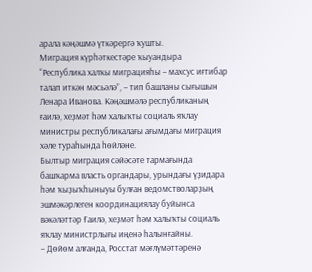арала кәңәшмә үткәрергә ҡушты.
Миграция күрһәткестәре ҡыуандыра
“Республика халҡы миграцияһы – махсус иғтибар талап иткән мәсьәлә”, – тип башланы сығышын Ленара Иванова. Кәңәшмәлә республиканың ғаилә, хеҙмәт һәм халыҡты социаль яҡлау министры республикалағы ағымдағы миграция хәле тураһында һөйләне.
Былтыр миграция сәйәсәте тармағында башҡарма власть органдары, урындағы үҙидара һәм ҡыҙыҡһыныуы булған ведомстволарҙың эшмәкәрлеген координациялау буйынса вәкәләттәр Ғаилә, хеҙмәт һәм халыҡты социаль яҡлау министрлығы иңенә һалынғайны.
– Дөйөм алғанда, Росстат мәғлүмәттәренә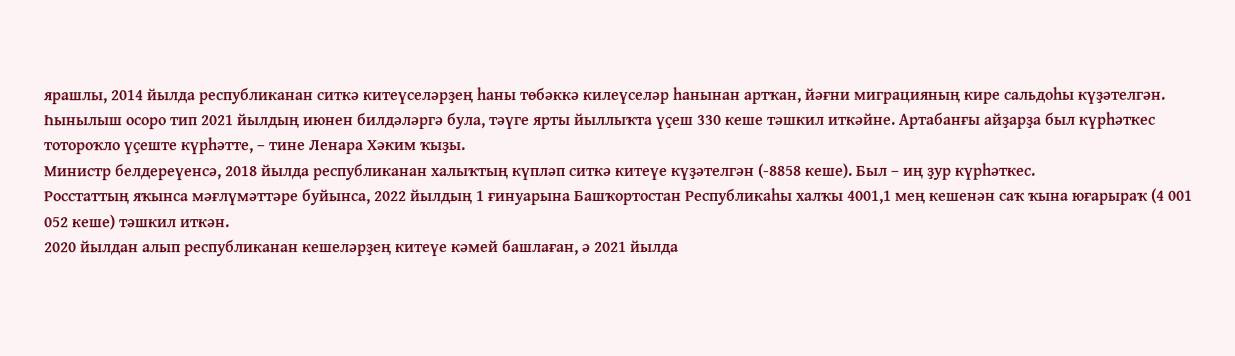ярашлы, 2014 йылда республиканан ситкә китеүселәрҙең һаны төбәккә килеүселәр һанынан артҡан, йәғни миграцияның кире сальдоһы күҙәтелгән. Һынылыш осоро тип 2021 йылдың июнен билдәләргә була, тәүге ярты йыллыҡта үҫеш 330 кеше тәшкил иткәйне. Артабанғы айҙарҙа был күрһәткес тотороҡло үҫеште күрһәтте, – тине Ленара Хәким ҡыҙы.
Министр белдереүенсә, 2018 йылда республиканан халыҡтың күпләп ситкә китеүе күҙәтелгән (-8858 кеше). Был – иң ҙур күрһәткес.
Росстаттың яҡынса мәғлүмәттәре буйынса, 2022 йылдың 1 ғинуарына Башҡортостан Республикаһы халҡы 4001,1 мең кешенән саҡ ҡына юғарыраҡ (4 001 052 кеше) тәшкил иткән.
2020 йылдан алып республиканан кешеләрҙең китеүе кәмей башлаған, ә 2021 йылда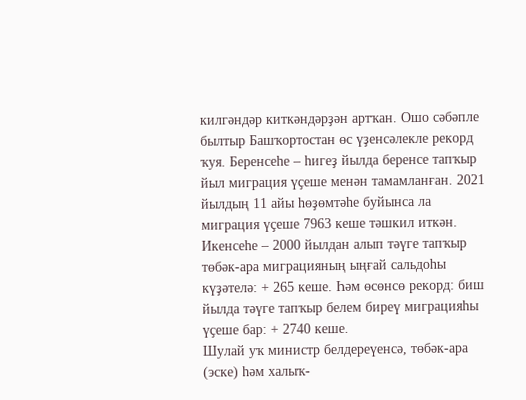килгәндәр киткәндәрҙән артҡан. Ошо сәбәпле былтыр Башҡортостан өс үҙенсәлекле рекорд ҡуя. Беренсеһе – һигеҙ йылда беренсе тапҡыр йыл миграция үҫеше менән тамамланған. 2021 йылдың 11 айы һөҙөмтәһе буйынса ла миграция үҫеше 7963 кеше тәшкил иткән. Икенсеһе – 2000 йылдан алып тәүге тапҡыр төбәк-ара миграцияның ыңғай сальдоһы күҙәтелә: + 265 кеше. Һәм өсөнсө рекорд: биш йылда тәүге тапҡыр белем биреү миграцияһы үҫеше бар: + 2740 кеше.
Шулай уҡ министр белдереүенсә, төбәк-ара (эске) һәм халыҡ-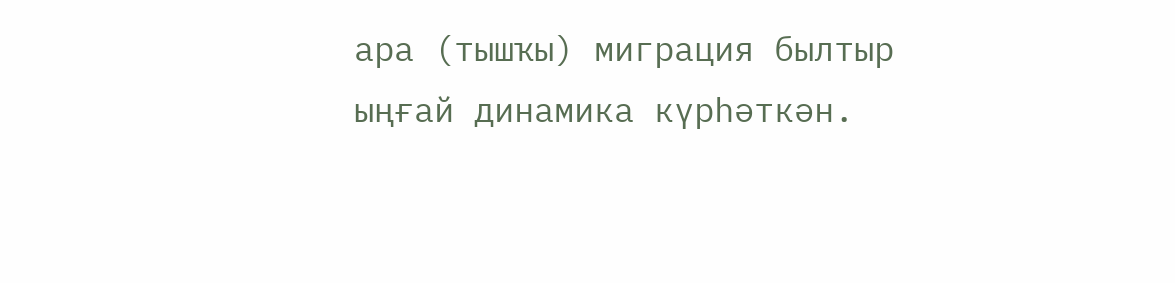ара (тышҡы) миграция былтыр ыңғай динамика күрһәткән.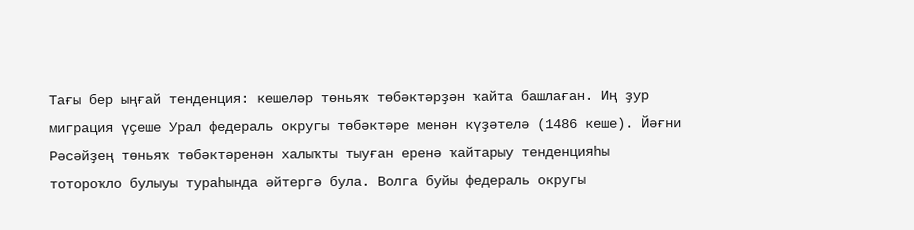Тағы бер ыңғай тенденция: кешеләр төньяҡ төбәктәрҙән ҡайта башлаған. Иң ҙур миграция үҫеше Урал федераль округы төбәктәре менән күҙәтелә (1486 кеше). Йәғни Рәсәйҙең төньяҡ төбәктәренән халыҡты тыуған еренә ҡайтарыу тенденцияһы тотороҡло булыуы тураһында әйтергә була. Волга буйы федераль округы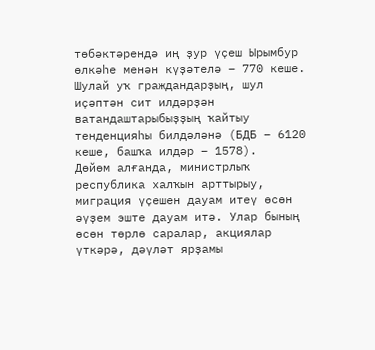төбәктәрендә иң ҙур үҫеш Ырымбур өлкәһе менән күҙәтелә – 770 кеше.
Шулай уҡ граждандарҙың, шул иҫәптән сит илдәрҙән ватандаштарыбыҙҙың ҡайтыу тенденцияһы билдәләнә (БДБ – 6120 кеше, башҡа илдәр – 1578).
Дөйөм алғанда, министрлыҡ республика халҡын арттырыу, миграция үҫешен дауам итеү өсөн әүҙем эште дауам итә. Улар бының өсөн төрлө саралар, акциялар үткәрә, дәүләт ярҙамы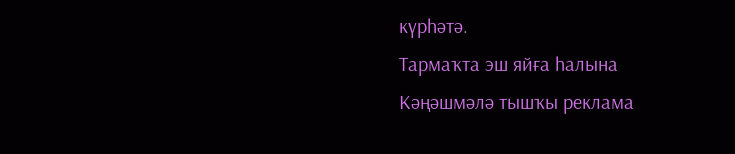күрһәтә.
Тармаҡта эш яйға һалына
Кәңәшмәлә тышҡы реклама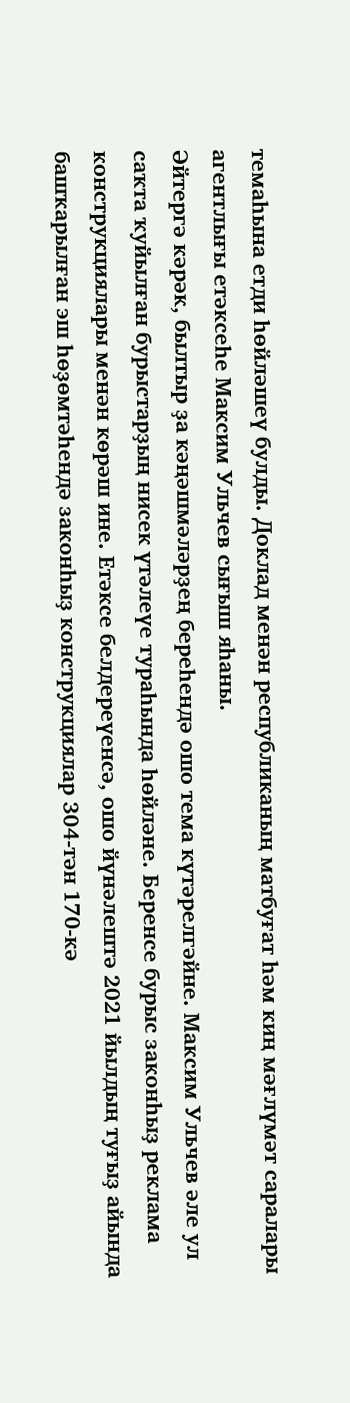темаһына етди һөйләшеү булды. Доклад менән республиканың матбуғат һәм киң мәғлүмәт саралары агентлығы етәксеһе Максим Ульчев сығыш яһаны.
Әйтергә кәрәк, былтыр ҙа кәңәшмәләрҙең береһендә ошо тема күтәрелгәйне. Максим Ульчев әле ул саҡта ҡуйылған бурыстарҙың нисек үтәлеүе тураһында һөйләне. Беренсе бурыс законһыҙ реклама конструкциялары менән көрәш ине. Етәксе белдереүенсә, ошо йүнәлештә 2021 йылдың туғыҙ айында башҡарылған эш һөҙөмтәһендә законһыҙ конструкциялар 304-тән 170-кә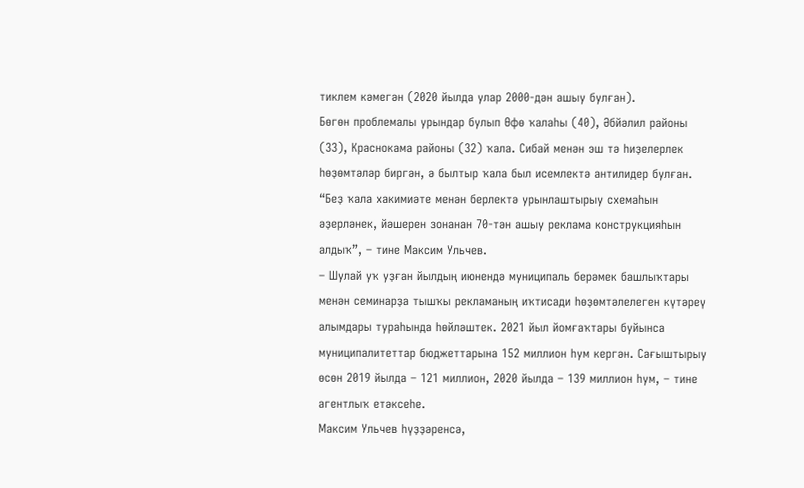тиклем кәмегән (2020 йылда улар 2000-дән ашыу булған).
Бөгөн проблемалы урындар булып Өфө ҡалаһы (40), Әбйәлил районы (33), Краснокама районы (32) ҡала. Сибай менән эш тә һиҙелерлек һөҙөмтәләр биргән, ә былтыр ҡала был исемлектә антилидер булған. “Беҙ ҡала хакимиәте менән берлектә урынлаштырыу схемаһын әҙерләнек, йәшерен зонанан 70-тән ашыу реклама конструкцияһын алдыҡ”, – тине Максим Ульчев.
– Шулай уҡ уҙған йылдың июнендә муниципаль берәмек башлыҡтары менән семинарҙа тышҡы рекламаның иҡтисади һөҙөмтәлелеген күтәреү алымдары тураһында һөйләштек. 2021 йыл йомғаҡтары буйынса муниципалитеттар бюджеттарына 152 миллион һум кергән. Сағыштырыу өсөн 2019 йылда – 121 миллион, 2020 йылда – 139 миллион һум, – тине агентлыҡ етәксеһе.
Максим Ульчев һүҙҙәренсә,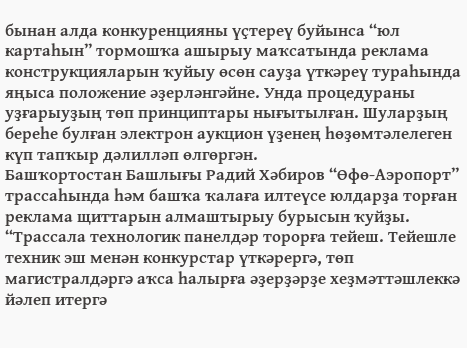бынан алда конкуренцияны үҫтереү буйынса “юл картаһын” тормошҡа ашырыу маҡсатында реклама конструкцияларын ҡуйыу өсөн сауҙа үткәреү тураһында яңыса положение әҙерләнгәйне. Унда процедураны уҙғарыуҙың төп принциптары нығытылған. Шуларҙың береһе булған электрон аукцион үҙенең һөҙөмтәлелеген күп тапҡыр дәлилләп өлгөргән.
Башҡортостан Башлығы Радий Хәбиров “Өфө-Аэропорт” трассаһында һәм башҡа ҡалаға илтеүсе юлдарҙа торған реклама щиттарын алмаштырыу бурысын ҡуйҙы.
“Трассала технологик панелдәр торорға тейеш. Тейешле техник эш менән конкурстар үткәрергә, төп магистралдәргә аҡса һалырға әҙерҙәрҙе хеҙмәттәшлеккә йәлеп итергә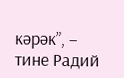кәрәк”, – тине Радий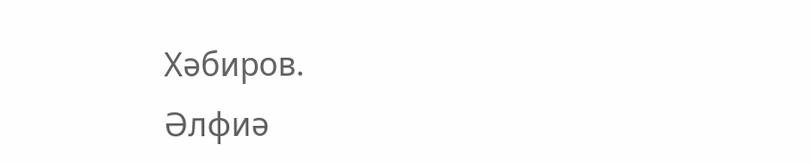Хәбиров.
Әлфиә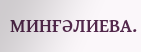МИНҒӘЛИЕВА.